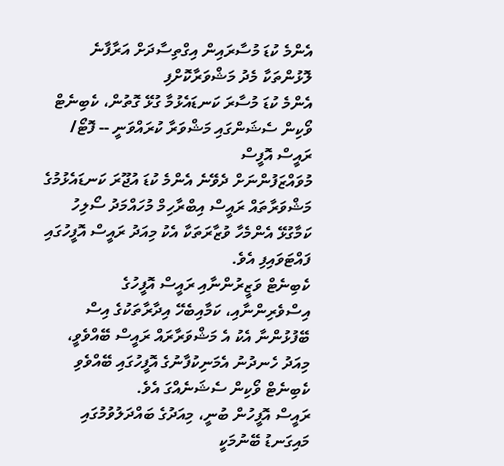އެންމެ ކުޑަ މުސާރައިން އިގްތިސާދަށް އަރާފާނެ ލޮޅުންތަކާ މެދު މަޝްވަރާކޮށްފި
އެންމެ ކުޑަ މުސާރަ ކަނޑައެޅުމާ ގުޅޭ ގޮތުން، ކެބިނެޓް ވޯކިން ސެޝަންގައި މަޝްވަރާ ކުރައްވަނީ -- ފޮޓޯ/ ރައީސް އޮފީސް
މުވައްޒަފުންނަށް ދެވޭނެ އެންމެ ކުޑަ އުޖޫރަ ކަނޑައެޅުމުގެ މަޝްވަރާތައް ރައީސް އިބްރާހިމް މުހައްމަދު ސޯލިހު ކަމާގުޅޭ އެންމެހާ ވުޒާރަތަކާ އެކު މިއަދު ރައީސް އޮފީހުގައި ފައްޓަވައިފި އެވެ.
ކެބިނެޓް ވަޒީރުންނާއި ރައީސް އޮފީހުގެ އިސްވެރިންނާއި، ކަމާއިބެހޭ އިދާރާތަކުގެ އިސް ބޭފުޅުންނާ އެކު އެ މަޝްވަރާރައް ރައީސް ބޭއްވެވީ، މިއަދު ހެނދުނު އެމަނިކުފާނުގެ އޮފީހުގައި ބޭއްވެވި ކެބިނެޓް ވޯކިން ސެޝަނެއްގަ އެވެ.
ރައީސް އޮފީހުން ބުނީ، މިއަދުގެ ބައްދަލުވުމުގައި މައިގަނޑު ބޭނުމަކީ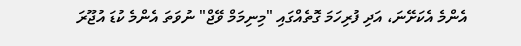އެންމެ އެކަށޭނަ، އަދި ފުރިހަމަ ގޮތެއްގައި "މިނިމަމް ވޭޖް" ނުވަތަ އެންމެ ކުޑަ އުޖޫރަ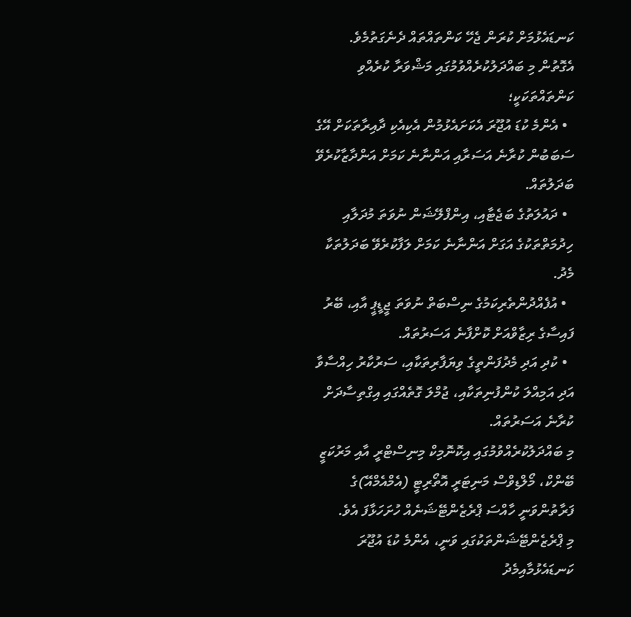ކަނޑައެޅުމަށް ކުރަން ޖެހޭ ކަންތައްތައް ދެނެގަތުމެވެ.
އެގޮތުން މި ބައްދަލުކުރެއްވުމުގައި މަޝްވަރާ ކުރެއްވި ކަންތައްތަކަކީ؛
  • އެންމެ ކުޑަ އުޖޫރަ އެކަށައެޅުމުން އެކިއެކި ދާއިރާތަކަށް އޭގެ ސަބަބުން ކުރާނެ އަސަރާއި އަންނާނެ ކަމަށް އަންދާޒާކުރެވޭ ބަދަލުތައް.
  • ދައުލަތުގެ ބަޖެޓާއި، އިންފްލޭޝަން ނުވަތަ މުދަލާއި ހިދުމަތްތަކުގެ އަގަށް އަންނާނެ ކަމަށް ލަފާކުރެވޭ ބަދަލުތަކާ މެދު.
  • އުފެއްދުންތެރިކަމުގެ ނިސްބަތް ނުވަތަ ޖީޑީޕީ އާއި، ބޭރު ފައިސާގެ ރިޒާވްއަށް ކޮށްފާނެ އަސަރުތައް.
  • ކުދި އަދި މެދުފަންތީގެ ވިޔަފާރިތަކާއި، ސަރުކާރު ހިއްސާވާ އަދި އަމިއްލަ ކުންފުނިތަކާއި، ޖުމްލަ ގޮތެއްގައި އިގްތިސާދަށް ކުރާނެ އަސަރުތައް.
މި ބައްދަލުކުރެއްވުމުގައި އިކޮނޮމިކް މިނިސްޓްރީ އާއި މަރުކަޒީ ބޭންކް، މޯލްޑިވްސް މަނިޓަރީ އޮތޯރިޓީ (އެމްއެމްއޭ)ގެ ފަރާތުންވަނީ ހާއްސަ ޕްރެޒެންޓޭޝަނެއް ހުށަހަޅާފަ އެވެ.
މި ޕްރެޒެންޓޭޝަންތަކުގައި ވަނީ، އެންމެ ކުޑަ އުޖޫރަ ކަނޑައެޅުމާއިމެދު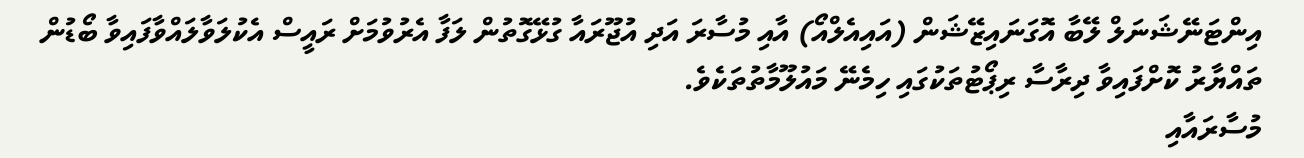އިންޓަނޭޝަނަލް ލޭބާ އޮގަނައިޒޭޝަން (އައިއެލްއޯ) އާއި މުސާރަ އަދި އުޖޫރައާ ގުޅޭގޮތުން ލަފާ އެރުވުމަށް ރައީސް އެކުލަވާލައްވާފައިވާ ބޯޑުން ތައްޔާރު ކޮށްފައިވާ ދިރާސާ ރިޕޯޓުތަކުގައި ހިމެނޭ މައުލޫމާތުތަކެވެ.
މުސާރައާއި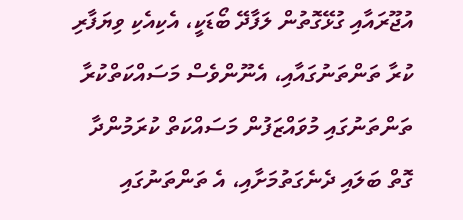އުޖޫރައާއި ގުޅޭގޮތުން ލަފާދޭ ބޯޑަކީ، އެކިއެކި ވިޔަފާރި ކުރާ ތަންތަނުގައާއި، އެނޫންވެސް މަސައްކަތްކުރާ ތަންތަނުގައި މުވައްޒަފުން މަސައްކަތް ކުރަމުންދާ ގޮތް ބަލައި ދެނެގަތުމަށާއި، އެ ތަންތަނުގައި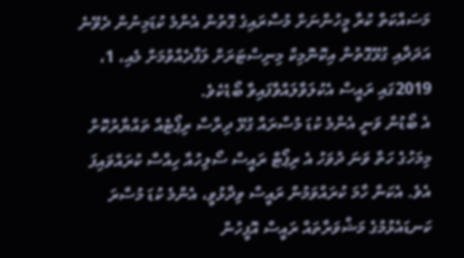މަސައްކަތް ކުރާ މީހުންނަށް މުސާރައިގެ ގޮތުން އެންމެ ކުޑަމިނުން ދެވޭނެ އަދަދާއި ގުޅޭގޮތުން އިކޮނޮމިކް މިނިސްޓަރަށް ލަފާދެއްވުމަށް މެއި، 1، 2019ގައި ރައީސް އެކުލަވާލައްވާފައިވާ ބޯޑެކެވެ.
އެ ބޯޑުން ވަނީ އެންމެ ކުޑަ މުސާރައާ ގުޅޭ ދިރާސާ ރިޕޯޓެއް ތައްޔާރުކޮށް މިމަހުގެ ހަތް ވަނަ ދުވަހު އެ ރިޕޯޓް ރައީސް ސޯލިހުއާ ހިއްސާ ކުރައްވައިފަ އެވެ. އެކަން ހާމަ ކުރައްވަމުން ރައީސް ވިދާޅުވީ، އެންމެ ކުޑަ މުސާރަ ކަނޑައެޅުމުގެ މަޝްވަރާތައް ރައީސް އޮފީހުން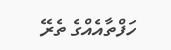ހަފްތާއެއްގެ ތެރޭ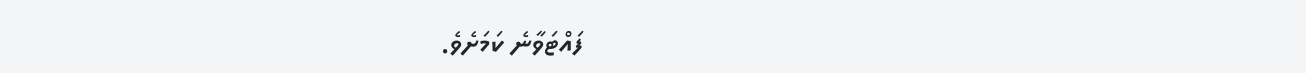ފައްޓަވާނެ ކަމަށެވެ.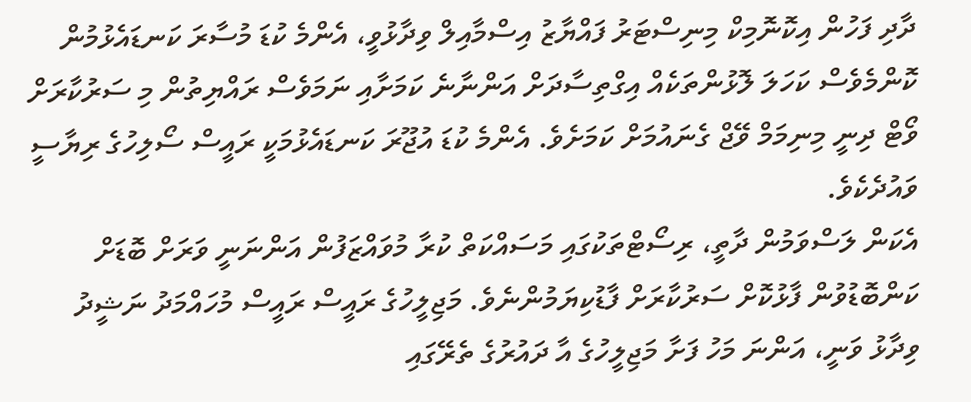ދާދި ފަހުން އިކޮނޮމިކް މިނިސްޓަރު ފައްޔާޒު އިސްމާއިލް ވިދާޅުވީ، އެންމެ ކުޑަ މުސާރަ ކަނޑައެޅުމުން ކޮންމެވެސް ކަހަލަ ލޮޅުންތަކެއް އިގްތިސާދަށް އަންނާނެ ކަމަށާއި ނަމަވެސް ރައްޔިތުން މި ސަރުކާރަށް ވޯޓް ދިނީ މިނިމަމް ވޭޖް ގެނައުމަށް ކަމަށެވެ. އެންމެ ކުޑަ އުޖޫރަ ކަނޑައެޅުމަކީ ރައީސް ސޯލިހުގެ ރިޔާސީ ވައުދެކެވެ.
އެކަން ލަސްވަމުން ދާތީ، ރިސޯޓްތަކުގައި މަސައްކަތް ކުރާ މުވައްޒަފުން އަންނަނީ ވަރަށް ބޮޑަށް ކަންބޮޑުވުން ފާޅުކޮށް ސަރުކާރަށް ފާޑުކިޔަމުންނެވެ. މަޖިލީހުގެ ރައީސް ރައީސް މުހައްމަދު ނަޝީދު ވިދާޅު ވަނީ، އަންނަ މަހު ފަށާ މަޖިލީހުގެ އާ ދައުރުގެ ތެރޭގައި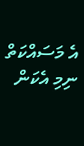އެ މަސައްކަތް ނިމި އެކަން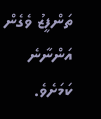ތަންފީޒު ވެގެން އަންނާނެ ކަމަށެވެ.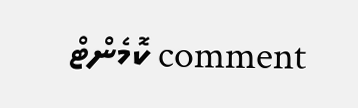comment ކޮމެންޓް